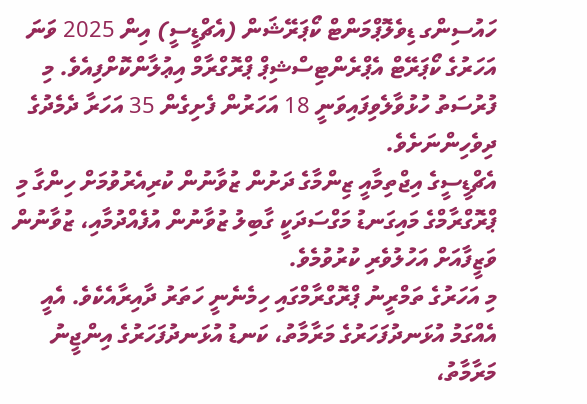ހައުސިންގ ޑިވެލޮޕްމަންޓް ކޯޕަރޭޝަން (އެޗްޑީސީ) އިން 2025 ވަނަ އަހަރުގެ ކޯޕަރޭޓް އެޕްރެންޓިސްޝިޕް ޕްރޮގްރާމް އިޢުލާންކޮށްފިއެވެ. މި ފުރުސަތު ހުޅުވާލެވިފައިވަނީ 18 އަހަރުން ފެށިގެން 35 އަހަރާ ދެމެދުގެ ދިވެހިންނަށެވެ.
އެޗްޑީސީގެ އިޖްތިމާއީ ޒިންމާގެ ދަށުން ޒުވާނުން ކުރިއެރުވުމަށް ހިންގާ މި ޕްރޮގްރާމްގެ މައިގަނޑު މަގްސަދަކީ ގާބިލު ޒުވާނުން އުފެއްދުމާއި، ޒުވާނުން ވަޒީފާއަށް އަހުލުވެރި ކުރުވުމެވެ.
މި އަހަރުގެ ތަމްރީނު ޕްރޮގްރާމްގައި ހިމެނެނީ ހަތަރު ދާއިރާއެކެވެ. އެއީ އެއްގަމު އުޅަނދުފަހަރުގެ މަރާމާތު، ކަނޑު އުޅަނދުފަހަރުގެ އިންޖީނު މަރާމާތު،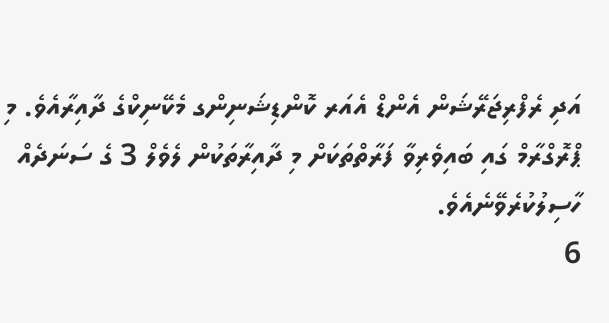އަދި ރެފްރިޖަރޭޝަން އެންޑް އެއަރ ކޮންޑިޝަނިންގ މެކޭނިކްގެ ދާއިރާއެވެ. މި ޕްރޮގްރާމް ގައި ބައިވެރިވާ ފަރާތްތަކަށް މި ދާއިރާތަކުން ލެވެލް 3 ގެ ސަނަދެއް ހާސިލުކުރެވޭނެއެވެ.
6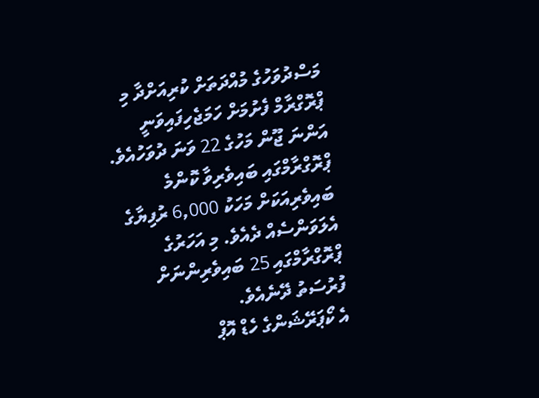މަސްދުވަހުގެ މުއްދަތަށް ކުރިއަށްދާ މި ޕްރޮގްރާމް ފެށުމަށް ހަމަޖެހިފައިވަނީ އަންނަ ޖޫން މަހުގެ 22 ވަނަ ދުވަހުއެވެ. ޕްރޮގްރާމްގައި ބައިވެރިވާ ކޮންމެ ބައިވެރިއަކަށް މަހަކު 6,000 ރުފިޔާގެ އެލަވަންސެއް ދެއެވެ. މި އަހަރުގެ ޕްރޮގްރާމްގައި 25 ބައިވެރިންނަށް ފުރުސަތު ދޭނެއެވެ.
އެ ކޯޕަރޭޝަންގެ ހެޑް އޮޕް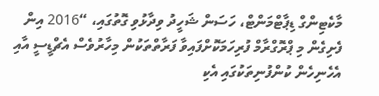މާކެޓިންގް ޑިޕާޓްމަންޓް، ހަސަން ޝަހީދު ވިދާޅުވި ގޮތުގައި، “2016 އިން ފެށިގެން މި ޕްރޮގްރާމް ފުރިހަމަކޮށްފައިވާ ފަރާތްތަކުން މިހާރުވެސް އެޗްޑީސީ އާއި އެހެނިހެން ކުންފުނިތަކުގައި އެކި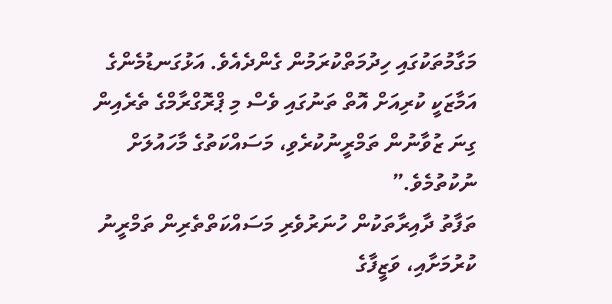މަގާމުތަކުގައި ހިދުމަތްކުރަމުން ގެންދެއެވެ. އަޅުގަނޑުމެންގެ އަމާޒަކީ ކުރިއަށް އޮތް ތަނުގައި ވެސް މި ޕްރޮގްރާމްގެ ތެރެއިން ގިނަ ޒުވާނުން ތަމްރީނުކުރެވި، މަސައްކަތުގެ މާހައުލަށް ނުކުތުމެވެ.”
ތަފާތު ދާއިރާތަކުން ހުނަރުވެރި މަސައްކަތްތެރިން ތަމްރީނު ކުރުމަށާއި، ވަޒީފާގެ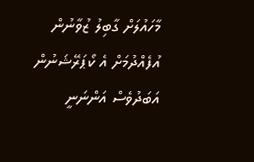މާހައުލަށް ގާބިލު ޒުވާނުން އުފެއްދުމަށް އެ ކޯޕަރޭޝަނުން އަބަދުވެސް އަންނަނީ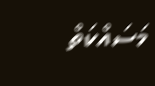މަސައްކަތް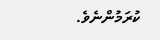ކުރަމުންނެވެ.